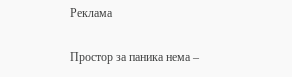Реклама

Простор за паника нема –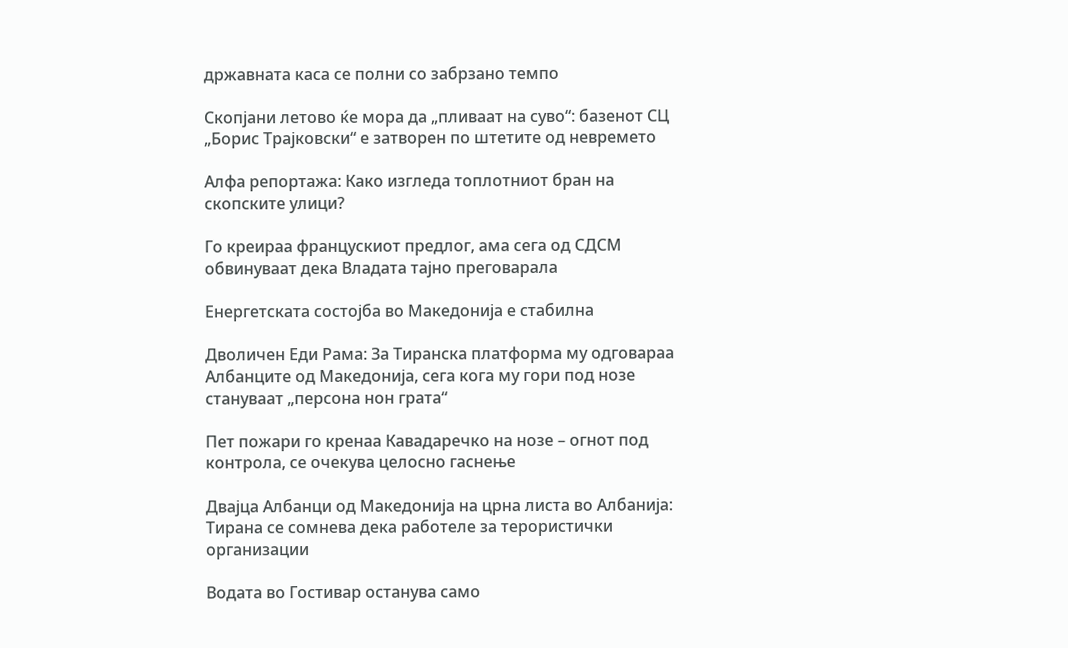државната каса се полни со забрзано темпо

Скопјани летово ќе мора да „пливаат на суво“: базенот СЦ „Борис Трајковски“ е затворен по штетите од невремето

Алфа репортажа: Како изгледа топлотниот бран на скопските улици?

Го креираа францускиот предлог, ама сега од СДСМ обвинуваат дека Владата тајно преговарала

Енергетската состојба во Македонија е стабилна

Дволичен Еди Рама: За Тиранска платформа му одговараа Албанците од Македонија, сега кога му гори под нозе стануваат „персона нон грата“

Пет пожари го кренаа Кавадаречко на нозе – огнот под контрола, се очекува целосно гаснење

Двајца Албанци од Македонија на црна листа во Албанија: Тирана се сомнева дека работеле за терористички организации

Водата во Гостивар останува само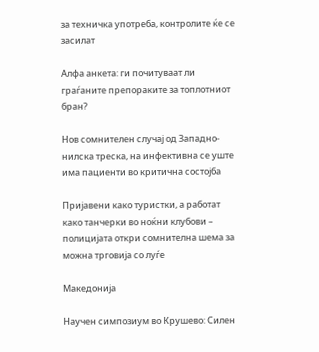за техничка употреба, контролите ќе се засилат

Алфа анкета: ги почитуваат ли граѓаните препораките за топлотниот бран?

Нов сомнителен случај од Западно-нилска треска, на инфективна се уште има пациенти во критична состојба

Пријавени како туристки, а работат како танчерки во ноќни клубови – полицијата откри сомнителна шема за можна трговија со луѓе

Македонија

Научен симпозиум во Крушево: Силен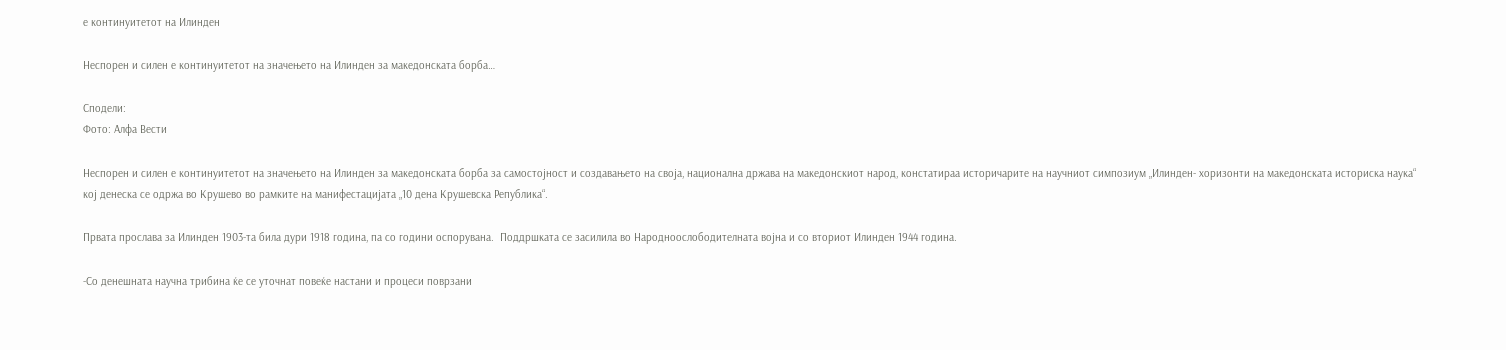е континуитетот на Илинден

Неспорен и силен е континуитетот на значењето на Илинден за македонската борба…

Сподели:
Фото: Алфа Вести

Неспорен и силен е континуитетот на значењето на Илинден за македонската борба за самостојност и создавањето на своја, национална држава на македонскиот народ, констатираа историчарите на научниот симпозиум „Илинден- хоризонти на македонската историска наука“ кој денеска се одржа во Крушево во рамките на манифестацијата „10 дена Крушевска Република“.

Првата прослава за Илинден 1903-та била дури 1918 година, па со години оспорувана.  Поддршката се засилила во Народноослободителната војна и со вториот Илинден 1944 година.

-Со денешната научна трибина ќе се уточнат повеќе настани и процеси поврзани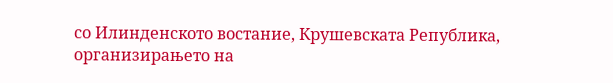со Илинденското востание, Крушевската Република, организирањето на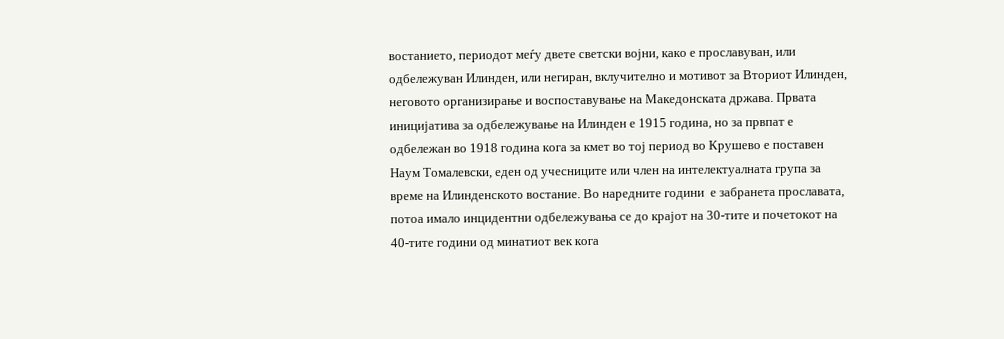востанието, периодот меѓу двете светски војни, како е прославуван, или одбележуван Илинден, или негиран, вклучително и мотивот за Вториот Илинден, неговото организирање и воспоставување на Македонската држава. Првата иницијатива за одбележување на Илинден е 1915 година, но за првпат е одбележан во 1918 година кога за кмет во тој период во Крушево е поставен Наум Томалевски, еден од учесниците или член на интелектуалната група за време на Илинденското востание. Во наредните години  е забранета прославата, потоа имало инцидентни одбележувања се до крајот на 30-тите и почетокот на 40-тите години од минатиот век кога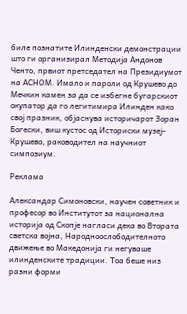биле познатите Илинденски демонстрации што ги организирал Методија Андонов Ченто, првиот претседател на Президиумот на АСНОМ. Имало и пароли од Крушево до Мечкин камен за да се избегне бугарскиот окупатор да го легитимира Илинден како свој празник, објаснува историчарот Зоран Богески, виш кустос од Историски музеј-Крушево, раководител на научниот симпозиум.

Реклама

Александар Симоновски, научен советник и професор во Институтот за национална историја од Скопје нагласи дека во Втората светска војна, Народноослободителното движење во Македонија ги негуваше илинденските традиции. Тоа беше низ разни форми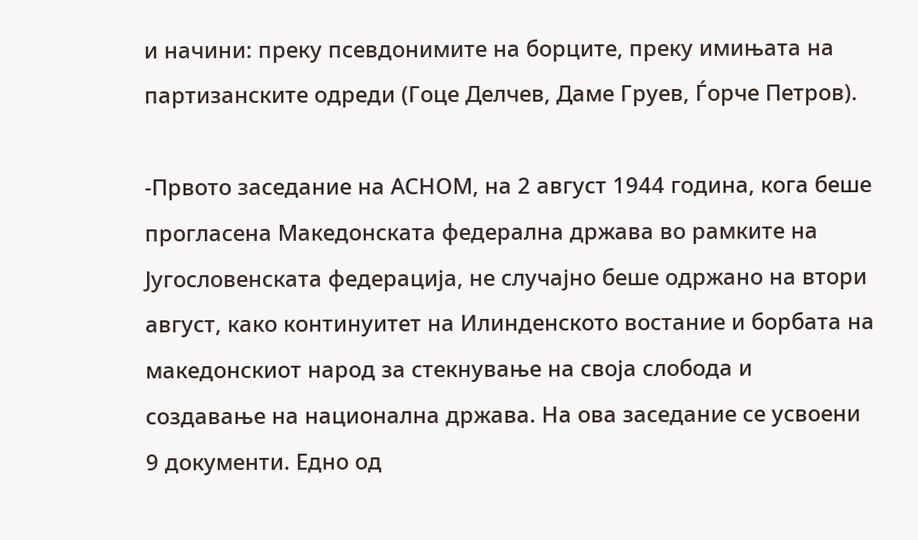и начини: преку псевдонимите на борците, преку имињата на партизанските одреди (Гоце Делчев, Даме Груев, Ѓорче Петров).

-Првото заседание на АСНОМ, на 2 август 1944 година, кога беше прогласена Македонската федерална држава во рамките на Југословенската федерација, не случајно беше одржано на втори август, како континуитет на Илинденското востание и борбата на македонскиот народ за стекнување на своја слобода и создавање на национална држава. На ова заседание се усвоени 9 документи. Едно од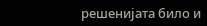решенијата било и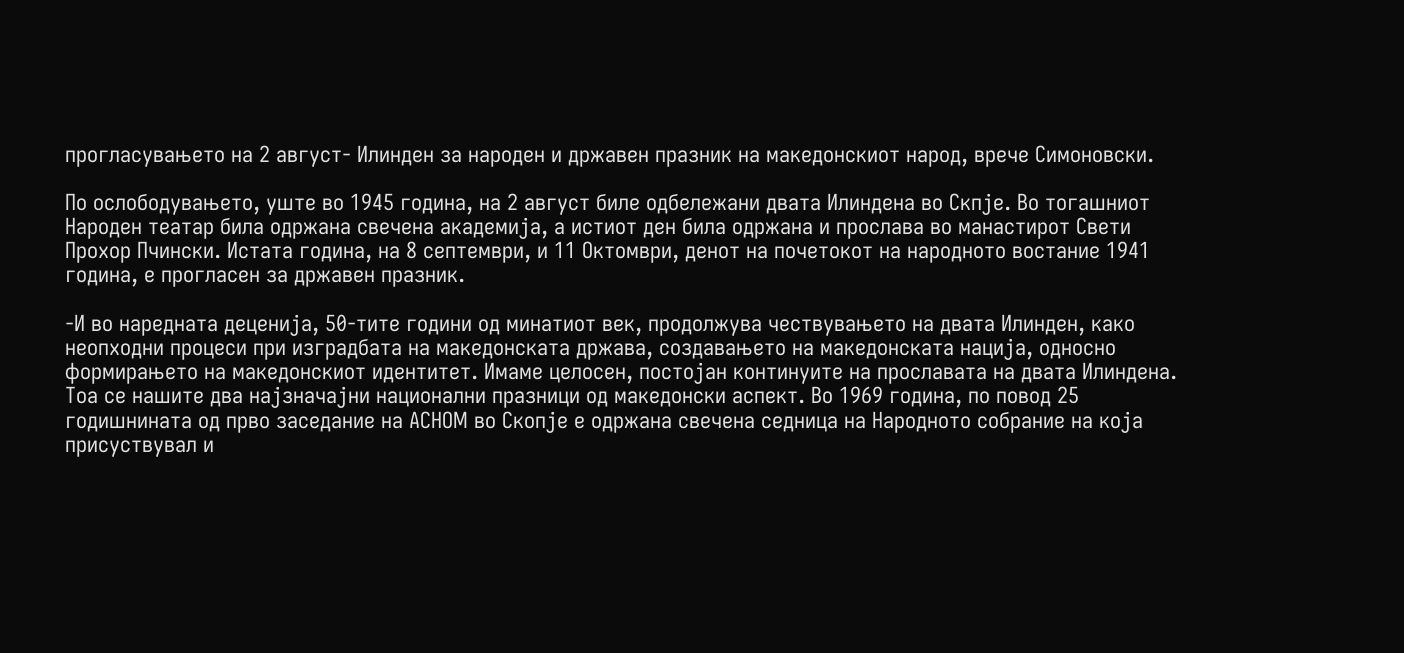прогласувањето на 2 август- Илинден за народен и државен празник на македонскиот народ, врече Симоновски.

По ослободувањето, уште во 1945 година, на 2 август биле одбележани двата Илиндена во Скпје. Во тогашниот Народен театар била одржана свечена академија, а истиот ден била одржана и прослава во манастирот Свети Прохор Пчински. Истата година, на 8 септември, и 11 Октомври, денот на почетокот на народното востание 1941 година, е прогласен за државен празник.

-И во наредната деценија, 50-тите години од минатиот век, продолжува чествувањето на двата Илинден, како неопходни процеси при изградбата на македонската држава, создавањето на македонската нација, односно формирањето на македонскиот идентитет. Имаме целосен, постојан континуите на прославата на двата Илиндена. Тоа се нашите два најзначајни национални празници од македонски аспект. Во 1969 година, по повод 25 годишнината од прво заседание на АСНОМ во Скопје е одржана свечена седница на Народното собрание на која присуствувал и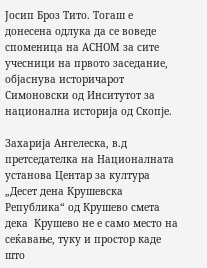Јосип Броз Тито. Тогаш е донесена одлука да се воведе споменица на АСНОМ за сите учесници на првото заседание, објаснува историчарот Симоновски од Инситутот за национална историја од Скопје.

Захарија Ангелеска, в.д претседателка на Националната установа Центар за култура „Десет дена Крушевска Република“ од Крушево смета дека  Крушево не е само место на сеќавање, туку и простор каде што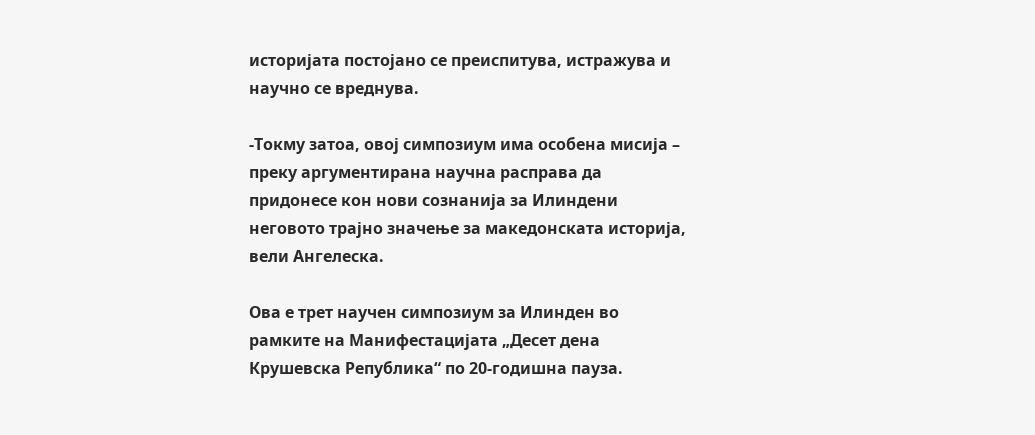историјата постојано се преиспитува, истражува и научно се вреднува.

-Токму затоа, овој симпозиум има особена мисија – преку аргументирана научна расправа да придонесе кон нови сознанија за Илиндени неговото трајно значење за македонската историја, вели Ангелеска.

Ова е трет научен симпозиум за Илинден во рамките на Манифестацијата „Десет дена Крушевска Република“ по 20-годишна пауза.